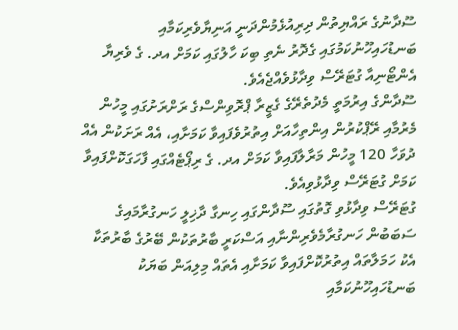ސޫދާނުގެ ރައްޔިތުން ދިރިއުޅެމުންދަނީ އަނިޔާވެރިކަމާއި ބަނޑުހައިހޫނުކަމުގައި ގެދޮރު ނެތި ބިކަ ހާލުގައި ކަމަށް އދ. ގެ ވެރިޔާ އެންޓޯނިއާ ގުޓަރޭސް ވިދާޅުވެއްޖެއެވެ.
ސޫދާންގެ އިރުމަތީ މެދުތެރޭގެ ގެޒީރާ ޕްރޮވިންސްގެ ރަށްރަށުގައި މީހުން މެރުމާއި ރޭޕްކުރުން އިންތިހާއަށް އިތުރުވެފައިވާ ކަމަށާއި، އެއް ރަށަކުން އެއް ދުވަހާ 120 މީހުން މަރާލާފައިވާ ކަމަށް އދ. ގެ ރިޕޯޓެއްގައި ފާހަގަކޮށްފައިވާ ކަމަށް ގުޓަރޭސް ވިދާޅުވިއެވެ.
ގުޓަރޭސް ވިދާޅުވި ގޮތުގައި ސޫދާންގައި ހިނގާ ދާޚިލީ ހަނގުރާމައިގެ ސަބަބުން ހަނގުރާމެވެރިންނާއި އަސްކަރީ ބާރުތަކުން ބޭރުގެ ބާރުތަކާ އެކު ހަމަލާތައް އިތުރުކޮށްފައިވާ ކަމަށާއި އެތައް މިލިއަން ބަޔަކު ބަނޑުހައިހޫނުކަމާއި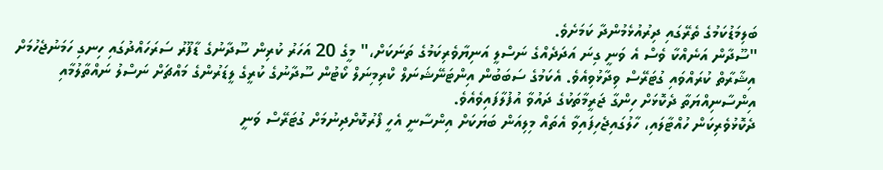ބަލިމަޑުކަމުގެ ތެރޭގައި ދިރުއުޅެމުންދާ ކަމަށެވެ.
"ސޫދާން އަނެއްކާ ވެސް އެ ވަނީ ގިނަ އަދަދެއްގެ ނަސްލީ އަނިޔާވެރިކަމުގެ ތަނަކަށް،" މީގެ 20 އަހަރު ކުރިން ސޫދާނުގެ ޑާފޫރު ސަރަހައްދުގައި ހިނގި ހަމަނުޖެހުމަށް އިޝާރާތް ކުރައްވައި ގުޓަރޭސް ވިދާޅުވިއެވެ. އެކަމުގެ ސަބަބުން އިންޓަނޭޝަނަލް ކްރިމިނަލް ކޯޓުން ސޫދާނުގެ ކުރީގެ ލީޑަރުންގެ މައްޗަށް ނަސްލު ނައްތާލުމާއި އިންސާނިއްޔަތާ ދެކޮޅަށް ހިންގާ ޖަރީމާތަކުގެ ދައުވާ އުފުލާފައިވެއެވެ.
ދެކޮޅުވެރިކަން ހުއްޓާލައި، ހާލުގައިޖެހިފައިވާ އެތައް މިލިއަން ބަޔަކަށް އިންސާނީ އެހީ ފޯރުކޮށްދިނުމަށް ގުޓަރޭސް ވަނީ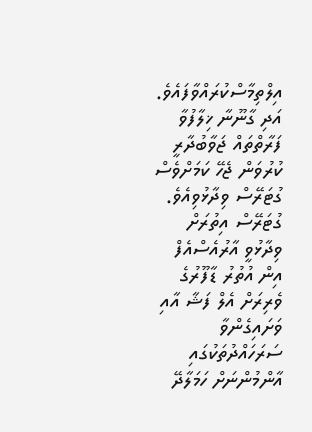އިލްތިމާސްކުރައްވާފައެވެ. އަދި ގާނޫނާ ޚިލާފުވާ ފަރާތްތައް ޖަވާބުދާރީ ކުރުވަން ޖެހޭ ކަމަށްވެސް ގުޓަރޭސް ވިދާޅުވިއެވެ.
ގުޓަރޭސް އިތުރަށް ވިދާޅުވީ އާރުއެސްއެފް އިން އުތުރު ޑާފޫރުގެ ވެރިރަށް އެލް ފަޝާ އާއި ވަށައިގެންވާ ސަރަހައްދުތަކުގައި އާންމުންނަށް ހަމަލާދޭ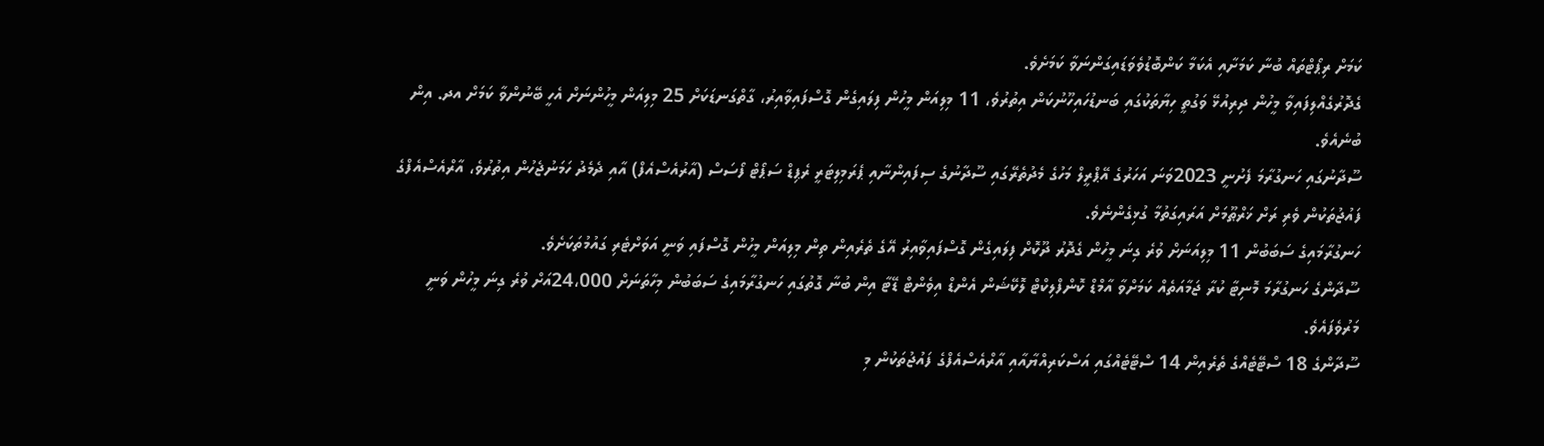ކަމަށް ރިޕޯޓްތައް ބުނާ ކަމަށާއި އެކަމާ ކަންބޮޑުވެވަޑައިގަންނަވާ ކަމަށެވެ.
ގެދޮރުގެއްލިފައިވާ މީހުން ދިރިއުޅޭ ވަގުތީ ހިޔާތަކުގައި ބަނޑުހައިހޫނުކަން އިތުރުވެ، 11 މިލިއަން މީހުން ފިލައިގެން ގޮސްފައިވާއިރު، ގާތްގަނޑަކަށް 25 މިލިއަން މީހުންނަށް އެހީ ބޭނުންވާ ކަމަށް އދ. އިން ބުނެއެވެ.
ސޫދާނުގައި ހަނގުރާމަ ފެށުނީ 2023ވަނަ އަހަރުގެ އޭޕްރީލް މަހުގެ މެދުތެރޭގައި ސޫދާނުގެ ސިފައިންނާއި ޕެރަމިލިޓަރީ ރެޕިޑް ސަޕޯޓް ފޯސަސް (އާރުއެސްއެފް) އާއި ދެމެދު ހަމަނުޖެހުން އިތުރުވެ، އާރްއެސްއެފްގެ ފައުޖުތަކުން ވެރި ރަށް ޚަރްޠޫމަށް އަރައިގަތުމާ ގުޅިގެންނެވެ.
ހަނގުރާމައިގެ ސަބަބުން 11 މިލިއަނަށް ވުރެ ގިނަ މީހުން ގެދޮރު ދޫކޮށް ފިލައިގެން ގޮސްފައިވާއިރު އޭގެ ތެރެއިން ތިން މިލިއަން މީހުން ގޮސްފައި ވަނީ އަވަށްޓެރި ގައުމުތަކަށެވެ.
ސޫދާންގެ ހަނގުރާމަ މޮނިޓާ ކުރާ ޖަމާއަތެއް ކަމަށްވާ އާމްޑް ކޮންފްލިކްޓް ލޮކޭޝަން އެންޑް އިވެންޓް ޑޭޓާ އިން ބުނާ ގޮތުގައި ހަނގުރާމައިގެ ސަބަބުން މިހާތަނަށް 24،000އަށް ވުރެ ގިނަ މީހުން ވަނީ މަރުވެފައެވެ.
ސޫދާންގެ 18 ސްޓޭޓެއްގެ ތެރެއިން 14 ސްޓޭޓެއްގައި އަސްކަރިއްޔާއާއި އާރްއެސްއެފްގެ ފައުޖުތަކުން މި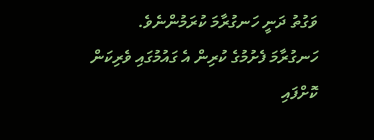ވަގުތު ދަނީ ހަނގުރާމަ ކުރަމުންނެވެ. ހަނގުރާމަ ފެށުމުގެ ކުރިން އެ ގައުމުގައި ވެރިކަން ކޮށްފައި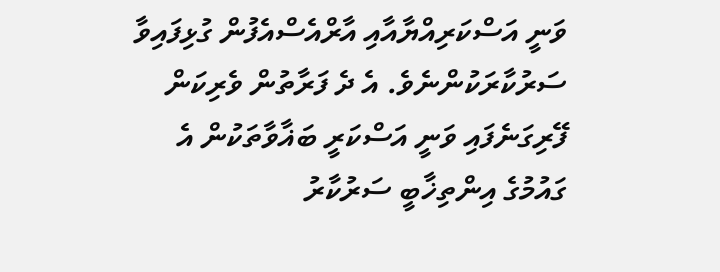ވަނީ އަސްކަރިއްޔާއާއި އާރްއެސްއެފުން ގުޅިފައިވާ ސަރުކާރަކުންނެވެ. އެ ދެ ފަރާތުން ވެރިކަން ފޭރިގަނެފައި ވަނީ އަސްކަރީ ބަޣާވާތަކުން އެ ގައުމުގެ އިންތިޚާބީ ސަރުކާރު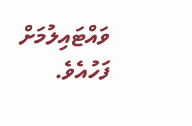ވައްޓައިލުމަށް ފަހުއެވެ.